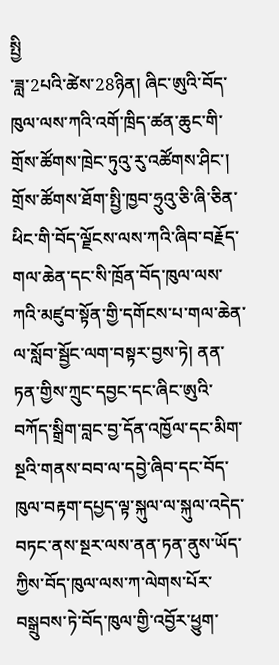སྤྱི
་ཟླ་2པའི་ཚེས་28ཉིན། ཞིང་ཨུའི་བོད་ཁུལ་ལས་ཀའི་འགོ་ཁྲིད་ཚན་ཆུང་གི་གྲོས་ཚོགས་ཁྲེང་ཏུའུ་རུ་འཚོགས་ཤིང་། གྲོས་ཚོགས་ཐོག་སྤྱི་ཁྱབ་ཧྲུའུ་ཅི་ཞི་ཅིན་ཕིང་གི་བོད་ལྗོངས་ལས་ཀའི་ཞིབ་བརྗོད་གལ་ཆེན་དང་སི་ཁྲོན་བོད་ཁུལ་ལས་ཀའི་མཛུབ་སྟོན་གྱི་དགོངས་པ་གལ་ཆེན་ལ་སློབ་སྦྱོང་ལག་བསྟར་བྱས་ཏེ། ནན་ཏན་གྱིས་ཀྲུང་དབྱང་དང་ཞིང་ཨུའི་བཀོད་སྒྲིག་བླང་བྱ་དོན་འཁྱོལ་དང་མིག་སྔའི་གནས་བབ་ལ་དབྱེ་ཞིབ་དང་བོད་ཁུལ་བརྟག་དཔྱད་ལྟ་སྐུལ་ལ་སྐུལ་འདེད་བཏང་ནས་སྔར་ལས་ནན་ཏན་ནུས་ཡོད་ཀྱིས་བོད་ཁུལ་ལས་ཀ་ལེགས་པོར་བསྒྲུབས་ཏེ་བོད་ཁུལ་གྱི་འབྱོར་ཕྱུག་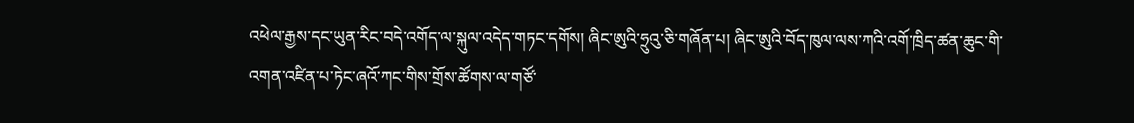འཕེལ་རྒྱས་དང་ཡུན་རིང་བདེ་འགོད་ལ་སྐུལ་འདེད་གཏང་དགོས། ཞིང་ཨུའི་ཧྲུའུ་ཅི་གཞོན་པ། ཞིང་ཨུའི་བོད་ཁུལ་ལས་ཀའི་འགོ་ཁྲིད་ཚན་ཆུང་གི་འགན་འཛིན་པ་ཏེང་ཞའོ་ཀང་གིས་གྲོས་ཚོགས་ལ་གཙོ་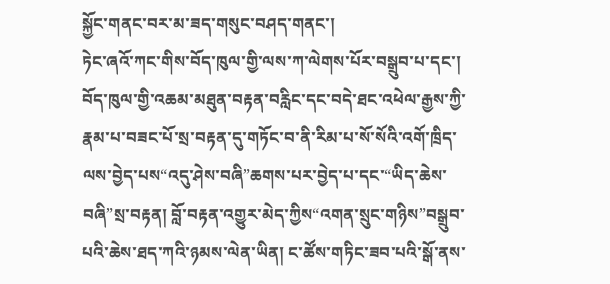སྐྱོང་གནང་བར་མ་ཟད་གསུང་བཤད་གནང་།
ཏེང་ཞའོ་ཀང་གིས་བོད་ཁུལ་གྱི་ལས་ཀ་ལེགས་པོར་བསྒྲུབ་པ་དང་། བོད་ཁུལ་གྱི་འཆམ་མཐུན་བརྟན་བརླིང་དང་བདེ་ཐང་འཕེལ་རྒྱས་ཀྱི་རྣམ་པ་བཟང་པོ་སྲ་བརྟན་དུ་གཏོང་བ་ནི་རིམ་པ་སོ་སོའི་འགོ་ཁྲིད་ལས་བྱེད་པས“འདུ་ཤེས་བཞི”ཆགས་པར་བྱེད་པ་དང་“ཡིད་ཆེས་བཞི”སྲ་བརྟན། བློ་བརྟན་འགྱུར་མེད་ཀྱིས“འགན་སྲུང་གཉིས”བསྒྲུབ་པའི་ཆེས་ཐད་ཀའི་ཉམས་ལེན་ཡིན། ང་ཚོས་གཏིང་ཟབ་པའི་སྒོ་ནས་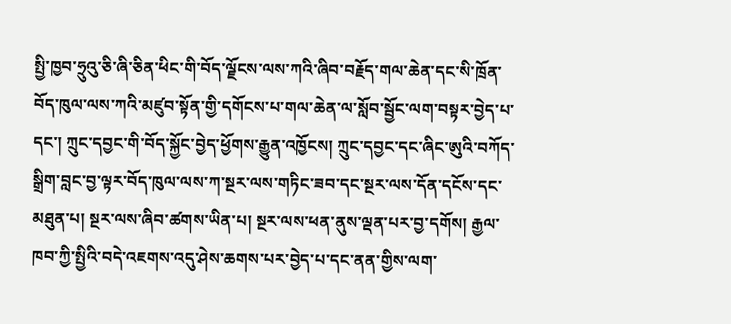སྤྱི་ཁྱབ་ཧྲུའུ་ཅི་ཞི་ཅིན་ཕིང་གི་བོད་ལྗོངས་ལས་ཀའི་ཞིབ་བརྗོད་གལ་ཆེན་དང་སི་ཁྲོན་བོད་ཁུལ་ལས་ཀའི་མཛུབ་སྟོན་གྱི་དགོངས་པ་གལ་ཆེན་ལ་སློབ་སྦྱོང་ལག་བསྟར་བྱེད་པ་དང་། ཀྲུང་དབྱང་གི་བོད་སྐྱོང་བྱེད་ཕྱོགས་རྒྱུན་འཁྱོངས། ཀྲུང་དབྱང་དང་ཞིང་ཨུའི་བཀོད་སྒྲིག་བླང་བྱ་ལྟར་བོད་ཁུལ་ལས་ཀ་སྔར་ལས་གཏིང་ཟབ་དང་སྔར་ལས་དོན་དངོས་དང་མཐུན་པ། སྔར་ལས་ཞིབ་ཚགས་ཡིན་པ། སྔར་ལས་ཕན་ནུས་ལྡན་པར་བྱ་དགོས། རྒྱལ་ཁབ་ཀྱི་སྤྱིའི་བདེ་འཇགས་འདུ་ཤེས་ཆགས་པར་བྱེད་པ་དང་ནན་གྱིས་ལག་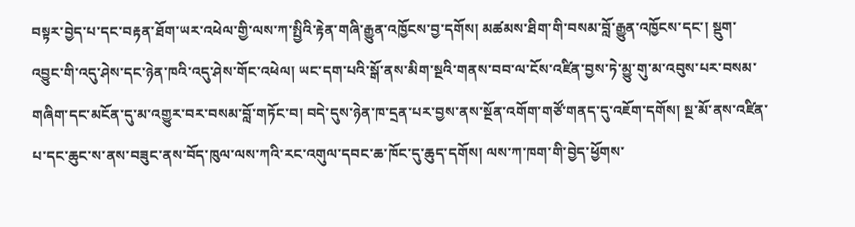བསྟར་བྱེད་པ་དང་བརྟན་ཐོག་ཡར་འཕེལ་གྱི་ལས་ཀ་སྤྱིའི་རྟེན་གཞི་རྒྱུན་འཁྱོངས་བྱ་དགོས། མཚམས་ཐིག་གི་བསམ་བློ་རྒྱུན་འཁྱོངས་དང་། སྡུག་འབྱུང་གི་འདུ་ཤེས་དང་ཉེན་ཁའི་འདུ་ཤེས་གོང་འཕེལ། ཡང་དག་པའི་སྒོ་ནས་མིག་སྔའི་གནས་བབ་ལ་ངོས་འཛིན་བྱས་ཏེ་མྱུ་གུ་མ་འབུས་པར་བསམ་གཞིག་དང་མངོན་དུ་མ་འགྱུར་བར་བསམ་བློ་གཏོང་བ། བདེ་དུས་ཉེན་ཁ་དྲན་པར་བྱས་ནས་སྔོན་འགོག་གཙོ་གནད་དུ་འཇོག་དགོས། སྔ་མོ་ནས་འཛིན་པ་དང་ཆུང་ས་ནས་བཟུང་ནས་བོད་ཁུལ་ལས་ཀའི་རང་འགུལ་དབང་ཆ་ཁོང་དུ་ཆུད་དགོས། ལས་ཀ་ཁག་གི་བྱེད་ཕྱོགས་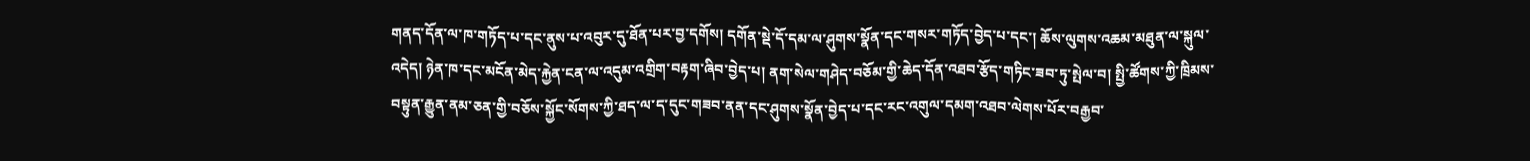གནད་དོན་ལ་ཁ་གཏོད་པ་དང་ནུས་པ་འབུར་དུ་ཐོན་པར་བྱ་དགོས། དགོན་སྡེ་དོ་དམ་ལ་ཤུགས་སྣོན་དང་གསར་གཏོད་བྱེད་པ་དང་། ཆོས་ལུགས་འཆམ་མཐུན་ལ་སྐུལ་འདེད། ཉེན་ཁ་དང་མངོན་མེད་རྐྱེན་ངན་ལ་འདུམ་འགྲིག་བརྟག་ཞིབ་བྱེད་པ། ནག་སེལ་གཤེད་བཅོམ་གྱི་ཆེད་དོན་འཐབ་རྩོད་གཏིང་ཟབ་ཏུ་སྤེལ་བ། སྤྱི་ཚོགས་ཀྱི་ཁྲིམས་བསྟུན་རྒྱུན་ནམ་ཅན་གྱི་བཅོས་སྐྱོང་སོགས་ཀྱི་ཐད་ལ་ད་དུང་གཟབ་ནན་དང་ཤུགས་སྣོན་བྱེད་པ་དང་རང་འགུལ་དམག་འཐབ་ལེགས་པོར་བརྒྱབ་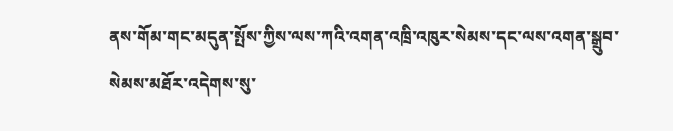ནས་གོམ་གང་མདུན་སྤོས་ཀྱིས་ལས་ཀའི་འགན་འཁྲི་འཁུར་སེམས་དང་ལས་འགན་སྒྲུབ་སེམས་མཐོར་འདེགས་སུ་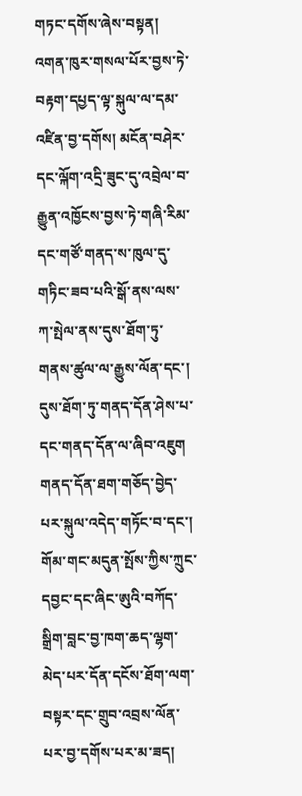གཏང་དགོས་ཞེས་བསྟན།
འགན་ཁུར་གསལ་པོར་བྱས་ཏེ་བརྟག་དཔྱད་ལྟ་སྐུལ་ལ་དམ་འཛིན་བྱ་དགོས། མངོན་བཤེར་དང་ལྐོག་འདྲི་ཟུང་དུ་འབྲེལ་བ་རྒྱུན་འཁྱོངས་བྱས་ཏེ་གཞི་རིམ་དང་གཙོ་གནད་ས་ཁུལ་དུ་གཏིང་ཟབ་པའི་སྒོ་ནས་ལས་ཀ་སྤེལ་ནས་དུས་ཐོག་ཏུ་གནས་ཚུལ་ལ་རྒྱུས་ལོན་དང་། དུས་ཐོག་ཏུ་གནད་དོན་ཤེས་པ་དང་གནད་དོན་ལ་ཞིབ་འཇུག གནད་དོན་ཐག་གཅོད་བྱེད་པར་སྐུལ་འདེད་གཏོང་བ་དང་། གོམ་གང་མདུན་སྤོས་ཀྱིས་ཀྲུང་དབྱང་དང་ཞིང་ཨུའི་བཀོད་སྒྲིག་བླང་བྱ་ཁག་ཆད་ལྷག་མེད་པར་དོན་དངོས་ཐོག་ལག་བསྟར་དང་གྲུབ་འབྲས་ལོན་པར་བྱ་དགོས་པར་མ་ཟད།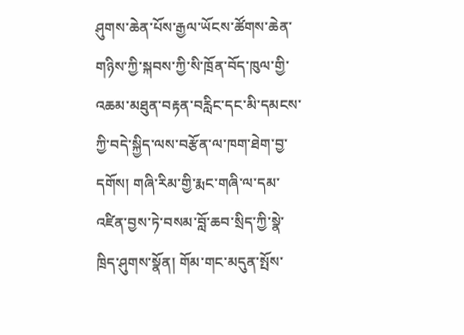ཤུགས་ཆེན་པོས་རྒྱལ་ཡོངས་ཚོགས་ཆེན་གཉིས་ཀྱི་སྐབས་ཀྱི་སི་ཁྲོན་བོད་ཁུལ་གྱི་འཆམ་མཐུན་བརྟན་བརླིང་དང་མི་དམངས་ཀྱི་བདེ་སྐྱིད་ལས་བརྩོན་ལ་ཁག་ཐེག་བྱ་དགོས། གཞི་རིམ་གྱི་རྨང་གཞི་ལ་དམ་འཛིན་བྱས་ཏེ་བསམ་བློ་ཆབ་སྲིད་ཀྱི་སྣེ་ཁྲིད་ཤུགས་སྣོན། གོམ་གང་མདུན་སྤོས་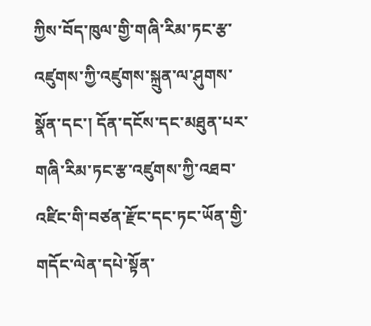ཀྱིས་བོད་ཁུལ་གྱི་གཞི་རིམ་ཏང་རྩ་འཛུགས་ཀྱི་འཛུགས་སྐྲུན་ལ་ཤུགས་སྣོན་དང་། དོན་དངོས་དང་མཐུན་པར་གཞི་རིམ་ཏང་རྩ་འཛུགས་ཀྱི་འཐབ་འཛིང་གི་བཙན་རྫོང་དང་ཏང་ཡོན་གྱི་གདོང་ལེན་དཔེ་སྟོན་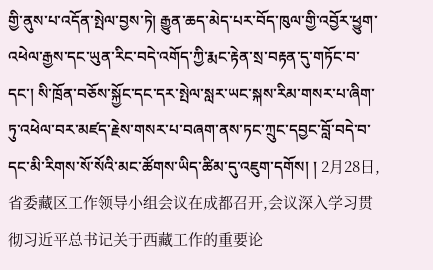གྱི་ནུས་པ་འདོན་སྤེལ་བྱས་ཏེ། རྒྱུན་ཆད་མེད་པར་བོད་ཁུལ་གྱི་འབྱོར་ཕྱུག་འཕེལ་རྒྱས་དང་ཡུན་རིང་བདེ་འགོད་ཀྱི་རྨང་རྟེན་སྲ་བརྟན་དུ་གཏོང་བ་དང་། སི་ཁྲོན་བཅོས་སྐྱོང་དང་དར་སྤེལ་སླར་ཡང་སྐས་རིམ་གསར་པ་ཞིག་ཏུ་འཕེལ་བར་མཛད་རྗེས་གསར་པ་བཞག་ནས་ཏང་ཀྲུང་དབྱང་བློ་བདེ་བ་དང་མི་རིགས་སོ་སོའི་མང་ཚོགས་ཡིད་ཚིམ་དུ་འཇུག་དགོས། ། 2月28日,省委藏区工作领导小组会议在成都召开,会议深入学习贯彻习近平总书记关于西藏工作的重要论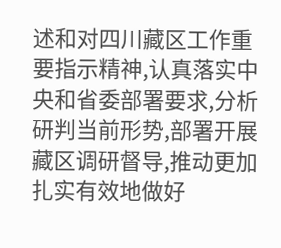述和对四川藏区工作重要指示精神,认真落实中央和省委部署要求,分析研判当前形势,部署开展藏区调研督导,推动更加扎实有效地做好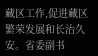藏区工作,促进藏区繁荣发展和长治久安。省委副书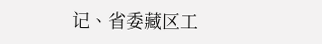记、省委藏区工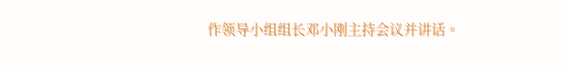作领导小组组长邓小刚主持会议并讲话。